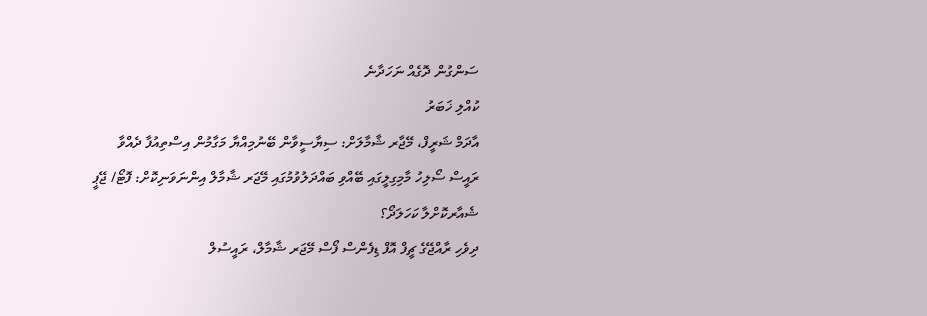ސަންގުން ދޮގެއް ނަހަދާނެ
ކުއްލި ޚަބަރު
އާދަމް ޝަރީފް، މޭޖާރ ޝާމާލަށް: ސިޔާސީވާން ބޭނުމިއްޔާ މަގާމުން އިސްތިއުފާ ދެއްވާ
ރައީސް ސޯލިހު މާމިގިލީގައި ބޭއްވި ބައްދަލުވުމުގައި މޭޖަރ ޝާމާލް އިންނަވަނިކޮށް: ފޮޓޯ/ ޖޭޕީ
ޝެއާރކޮށްލާ ކަހަލަދޯ؟
ދިވެހި ރާއްޖޭގެ ޗީފް އޮފް ޑިފެންސް ފޯސް މޭޖަރ ޝާމާލް، ރައީސުލް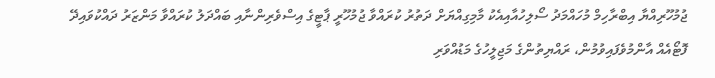ޖުމުހޫރިއްޔާ އިބްރާހިމް މުހައްމަދު ސޯލިހުއާއިއެކު މާމިގިއްޔަށް ދަތުރު ކުރައްވާ ޖުމުހޫރީ ޕާޓީގެ އިސްވެރިންނާއި ބައްދަލު ކުރައްވާ މަންޒަރު ދައްކުވައިދޭ ފޮޓޯއެއް އާންމުވެފައިވުމުން، ރައްޔިތުންގެ މަޖިލީހުގެ މަޑުއްވަރި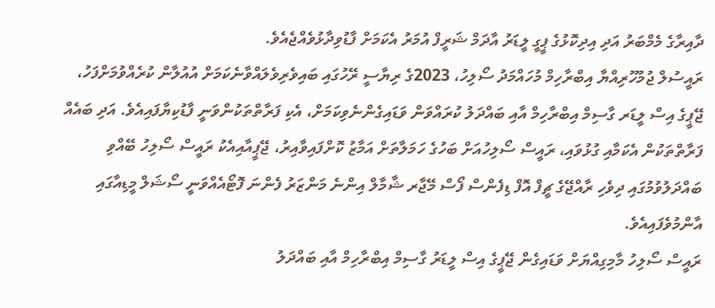ދާއިރާގެ މެމްބަރު އަދި އިދިކޮޅުގެ ޕީގީ ލީޑަރު އާދަމް ޝަރީފް އުމަރު އެކަމަށް ފާޑުވިދާޅުވެއްޖެއެވެ.
ރައީސުލް ޖުމުހޫރިއްޔާ އިބްރާހިމް މުހައްމަދު ސޯލިހު، 2023ގެ ރިޔާސީ ރޭހުގައި ބައިވެރިވެލައްވާނެކަމަށް އުއުލާން ކުރެއްވުމަށްފަހު، ޖޭޕީގެ އިސް ލީޑަރ ގާސިމް އިބްރާހިމް އާއި ބައްދަލު ކުރައްވަން ވަޑައިގެންނެވިކަމަށް، އެކި ފަރާތްތަކުންވަނީ ފާޑުކިޔާފައިއެވެ. އަދި ބައެއް ފަރާތްތަކުން އެކަމާއި ގުޅުވައި، ރައީސް ސޯލިހުއަށް ބަހުގެ ހަމަލާތަށް އަމާޒު ކޮށްފައިވާއިރު، ޖޭޕީއާއިއެކު ރައީސް ސޯލިހު ބޭއްވި ބައްދަލުވުމުގައި ދިވެހި ރާއްޖޭގެ ޗީފް އޮފް ޑިފެންސް ފޯސް މޭޖާރ ޝާމާލް އިންނެ މަންޒަރު ފެންނަ ފޮޓޯއެއްވަނީ ސޯޝަލް މީޑިއާގައި އާންމުވެފައިއެވެ.
ރައީސް ސޯލިހު މާމިގިއްޔަށް ވަޑައިގެން ޖޭޕީގެ އިސް ލީޑަރު ގާސިމް އިބްރާހިމް އާއި ބައްދަލު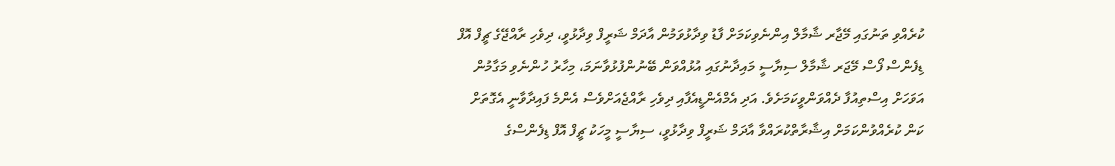ކުރެއްވި ތަނުގައި މޭޖާރ ޝާމާލް އިންނެވިކަމަށް ފާޑު ވިދާޅުވަމުން އާދަމް ޝަރީފް ވިދާޅުވީ، ދިވެހި ރާއްޖޭގެ ޗީފް އޮފް ޑިފެންސް ފޯސް މޭޖަރ ޝާމާލް ސިޔާސީ މައިދާނުގައި އުޅުއްވަން ބޭނުންފުޅުވާނަމަ، މިހާރު ހުންނެވި މަގާމުން އަވަހަށް އިސްތިއުފާ ދެއްވަންވީކަމަށެވެ. އަދި އެމްއެންޑީއެފާއި ދިވެހި ރާއްޖެއަށްވެސް އެންމެ ފައިދާވާނީ އެގޮތަށް ކަން ކުރެއްވުންކަމަށް އިޝާރާތްކުރައްވާ އާދަމް ޝަރީފް ވިދާޅުވީ، ސިޔާސީ މީހަކު ޗީފް އޮފް ޑިފެންސްގެ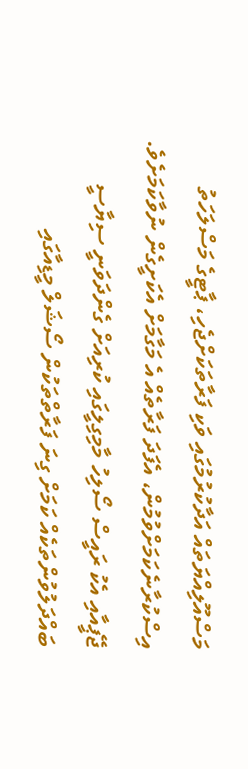މަސްއޫލިއްޔަތައް އަދާކުރުމުގައި ވަކި ފަރާތަކަށްޖެހި، ޕާޓީގެ މަސްލަހަތު އިސްކުރާނެކަމަށްވުމުން، އެފަދަ ފަރާތެއް އެ މަގާމަށް އެކަށީގެން ނުވާކަމަށެވެ.
ޖޭޕީއާއި އެކު ރައީސް ސޯލިހު މާމިގިލީގައި ކުރިއަށް ގެންދަވަނީ ސިޔާސީ ބައްދަލުވުންތަކެއް ކަމަށް ގިނަ ފަރާތްތަކުން ސޯޝަލް މީޑިއާގައި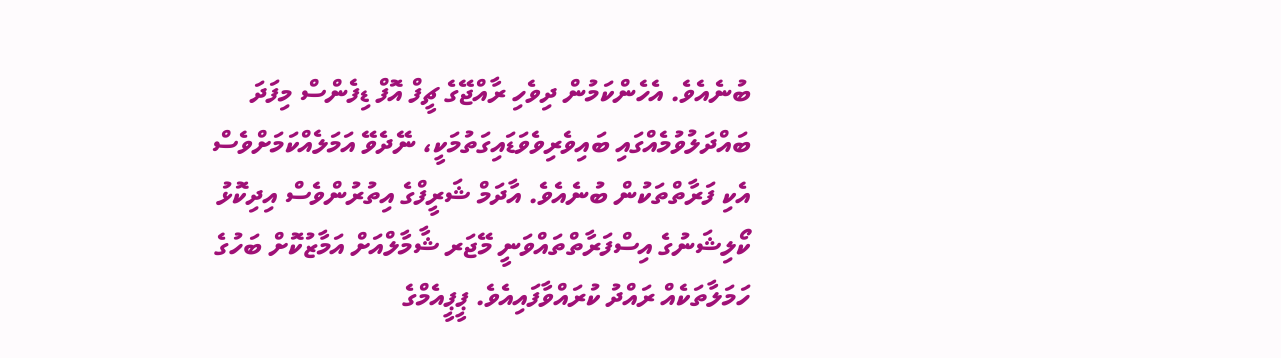ބުނެއެވެ. އެހެންކަމުން ދިވެހި ރާއްޖޭގެ ޗީފް އޮފް ޑިފެންސް މިފަދަ ބައްދަލުވުމެއްގައި ބައިވެރިވެވަޑައިގަތުމަކީ، ނޭދެވޭ އަމަލެއްކަމަށްވެސް އެކި ފަރާތްތަކުން ބުނެއެވެ. އާދަމް ޝަރީފްގެ އިތުރުންވެސް އިދިކޮޅު ކޯލިޝަނުގެ އިސްފަރާތްތައްވަނީ މޭޖަރ ޝާމާލްއަށް އަމާޒުކޮށް ބަހުގެ ހަމަލާތަކެއް ރައްދު ކުރައްވާފައިއެވެ. ޕީޕީއެމްގެ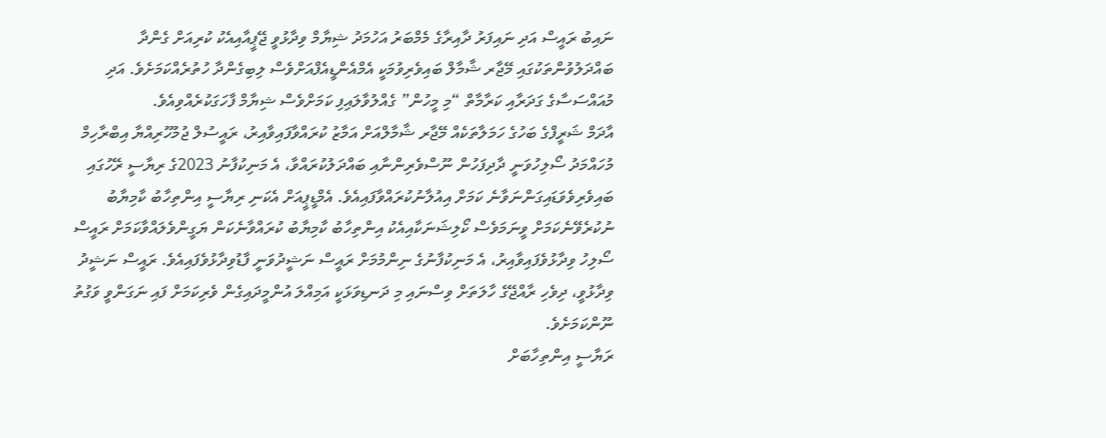ނައިބު ރައީސް އަދި ނައިފަރު ދާއިރާގެ މެމްބަރު އަހުމަދު ޝިޔާމް ވިދާޅުވީ ޖޭޕީއާއިއެކު ކުރިއަށް ގެންދާ ބައްދަލުވުންތަކުގައި މޭޖާރ ޝާމާލް ބައިވެރިވުމަކީ އެމްއެންޑީއެފްއަށްވެސް ލިބިގެންދާ ހުތުރެއްކަމަށެވެ. އަދި މުއައްސަސާގެ ގަދަރާއި ކަރާމާތް “މި މީހުން” ގެއްލުވާލައިފި ކަމަށްވެސް ޝިޔާމް ފާހަގަކުރެއްވިއެވެ.
އާދަމް ޝަރީފްގެ ބަހުގެ ހަމަލާތަކެއް މޭޖާރ ޝާމާލްއަށް އަމާޒު ކުރައްވާފައިވާއިރު، ރައީސުލް ޖުމުހޫރިއްޔާ އިބްރާހިމް މުހައްމަދު ސޯލިހުވަނީ ދާދިފަހުން ނޫސްވެރިންނާއި ބައްދަލުކުރައްވާ، އެ މަނިކުފާނު 2023ގެ ރިޔާސީ ރޭހުގައި ބައިވެރިވެވަޑައިގަންނަވާނެ ކަމަށް އިއުލާނުކުރައްވާފައިއެވެ. އެމްޑީޕީއަށް އެކަނި ރިޔާސީ އިންތިހާބު ކާމިޔާބު ނުކުރެވޭނެކަމަށް ވީނަމަވެސް ކޯލިޝަނަކާއިއެކު އިންތިހާބު ކާމިޔާބު ކުރައްވާނެކަން ޔަގީންވެލައްވާކަމަށް ރައީސް ސޯލިހު ވިދާޅުވެފައިވާއިރު، އެ މަނިކުފާނުގެ ނިންމުމަށް ރައީސް ނަޝީދުވަނީ ފާޑުވިދާޅުވެފައިއެވެ. ރައީސް ނަޝީދު ވިދާޅުވީ، ދިވެހި ރާއްޖޭގެ ހާލަތަށް ވިސްނައި މި ދަނޑިވަޅަކީ އަމިއްލަ އުންމީދައިގެން ވެރިކަމަށް ފައި ނަގަންވީ ވަގުތު ނޫންކަމަށެވެ.
ރަޔާސީ އިންތިހާބަށް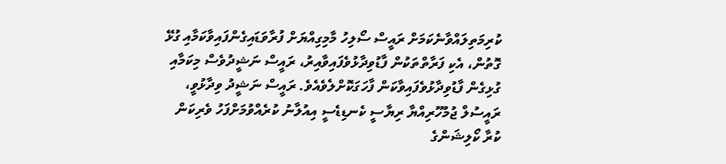ކުރިމަތިލައްވާނެކަމަށް ރައީސް ސޯލިހު މާމިގިއްޔަށް ފުރާވަޑައިގެންފައިވާކަމާއި ގުޅޭ ގޮތުން، އެކި ފަރާތްތަކުން ފާޑުވިދާޅުވެފައިވާއިރު، ރައީސް ނަޝީދުވެސް މިކަމާއި ގުޅިގެން ފާޑުވިދާޅުވެފައިވާކަން ފާހަގަކޮށްލެވެއެވެ. ރައީސް ނަޝީދު ވިދާޅުވީ، ރައީސުލް ޖުމުހޫރިއްޔާ ރިޔާސީ ކެނޑިޑެސީ އިއުލާނު ކުރެއްވުމަށްފަހު ވެރިކަން ކުރާ ކޯލިޝަންގެ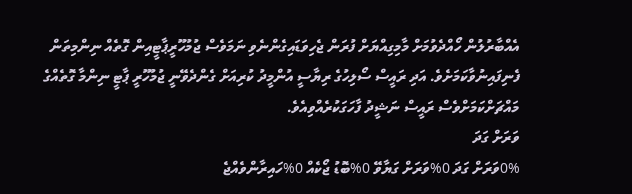އެއްބާރުލުން ހޯއްދެވުމަށް މާމިގިއްޔަށް ފުރަން ޖެހިވަޑައިގެންނެވި ނަމަވެސް ޖުމުހޫރީޕާޓީއިން ގޮތެއް ނިންމިތަން ފެނިފައިނުވާކަމަށެވެ. އަދި ރައީސް ސޯލިހުގެ ރިޔާސީ އުންމީދު ކުރިއަށް ގެންދެވޭނީ ޖުމުހޫރީ ޕާޓީ ނިންމާ ގޮތެއްގެ މައްޗަށްކަމަށްވެސް ރައީސް ނަޝީދު ފާހަގަކުރެއްވިއެވެ.
ވަރަށް ގަދަ
0%ވަރަށް ގަދަ 0%ވަރަށް ގަޔާވޭ 0%ބޮޑު ޖޯކެއް 0%ހައިރާންވެއްޖެ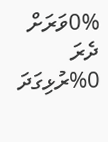0%ވަރަށް ދެރަ 0%ރުޅިގަދަ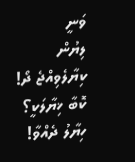ވަނީ
ލިޔުން ކިޔާލެވިއްޖެ ދޯ! ކޮބާ ޚިޔާލަކީ؟
ހިޔާލު ދެއްވާ!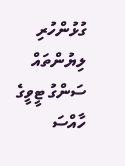ގުޅުންހުރި ލިޔުންތައް
ސަންގު ޓީވީގެ ހާއްސަ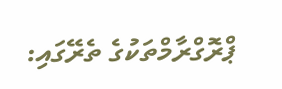ޕްރޮގްރާމްތަކުގެ ތެރޭގައި: